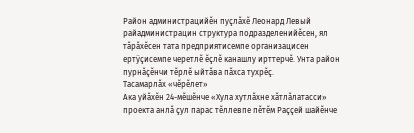Район администрацийĕн пуçлăхĕ Леонард Левый райадминистрацин структура подразделенийĕсен, ял тăрăхĕсен тата предприятисемпе организацисен ертÿçисемпе черетлĕ ĕçлĕ канашлу ирттерчĕ. Унта район пурнăçĕнчи тĕрлĕ ыйтăва пăхса тухрĕç.
Тасамарлăх «чĕрĕлет»
Ака уйăхĕн 24-мĕшĕнче «Хула хутлăхне хăтлăлатасси» проекта анлă çул парас тĕллевпе пĕтĕм Раççей шайĕнче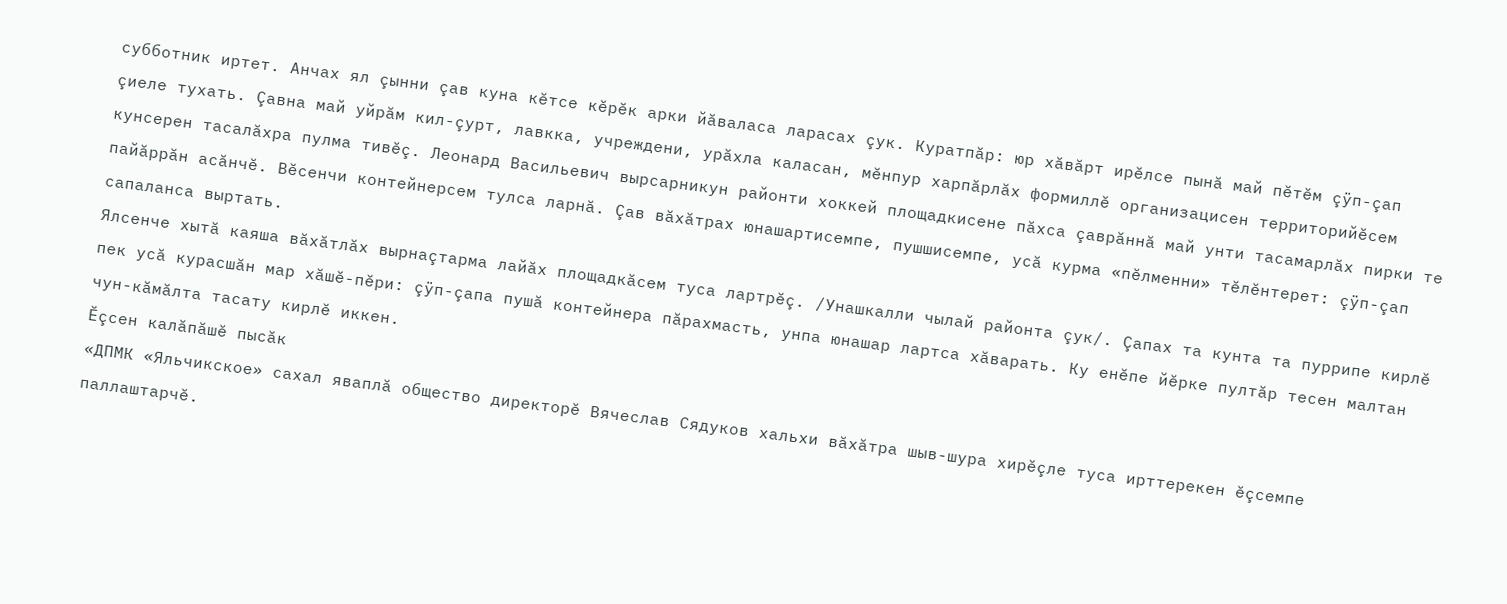субботник иртет. Анчах ял çынни çав куна кĕтсе кĕрĕк арки йăваласа ларасах çук. Куратпăр: юр хăвăрт ирĕлсе пынă май пĕтĕм çÿп-çап çиеле тухать. Çавна май уйрăм кил-çурт, лавкка, учреждени, урăхла каласан, мĕнпур харпăрлăх формиллĕ организацисен территорийĕсем кунсерен тасалăхра пулма тивĕç. Леонард Васильевич вырсарникун районти хоккей площадкисене пăхса çаврăннă май унти тасамарлăх пирки те пайăррăн асăнчĕ. Вĕсенчи контейнерсем тулса ларнă. Çав вăхăтрах юнашартисемпе, пушшисемпе, усă курма «пĕлменни» тĕлĕнтерет: çÿп-çап сапаланса выртать.
Ялсенче хытă каяша вăхăтлăх вырнаçтарма лайăх площадкăсем туса лартрĕç. /Унашкалли чылай районта çук/. Çапах та кунта та пуррипе кирлĕ пек усă курасшăн мар хăшĕ-пĕри: çÿп-çапа пушă контейнера пăрахмасть, унпа юнашар лартса хăварать. Ку енĕпе йĕрке пултăр тесен малтан чун-кăмăлта тасату кирлĕ иккен.
Ĕçсен калăпăшĕ пысăк
«ДПМК «Яльчикское» сахал яваплă общество директорĕ Вячеслав Сядуков хальхи вăхăтра шыв-шура хирĕçле туса ирттерекен ĕçсемпе паллаштарчĕ.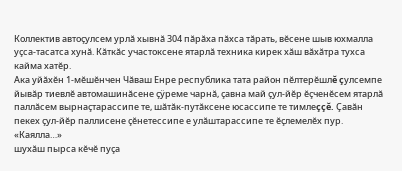Коллектив автоçулсем урлă хывнă 304 пăрăха пăхса тăрать, вĕсене шыв юхмалла уçса-тасатса хунă. Кăткăс участоксене ятарлă техника кирек хăш вăхăтра тухса кайма хатĕр.
Ака уйăхĕн 1-мĕшĕнчен Чăваш Енре республика тата район пĕлтерĕшлĕ çулсемпе йывăр тиевлĕ автомашинăсене çÿреме чарнă, çавна май çул-йĕр ĕçченĕсем ятарлă паллăсем вырнаçтарассипе те, шăтăк-путăксене юсассипе те тимлеççĕ. Çавăн пекех çул-йĕр паллисене çĕнетессипе е улăштарассипе те ĕçлемелĕх пур.
«Каялла…»
шухăш пырса кĕчĕ пуçа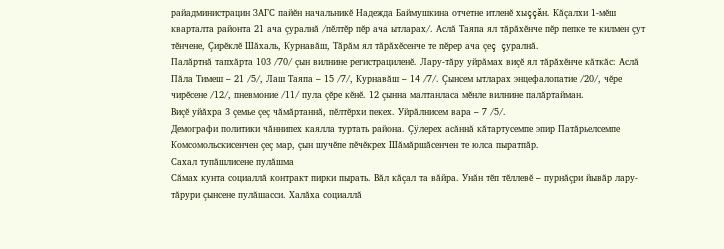райадминистрацин ЗАГС пайĕн начальникĕ Надежда Баймушкина отчетне итленĕ хыççăн. Кăçалхи 1-мĕш кварталта районта 21 ача çуралнă /пĕлтĕр пĕр ача ытларах/. Аслă Таяпа ял тăрăхĕнче пĕр пепке те килмен çут тĕнчене, Çирĕклĕ Шăхаль, Курнавăш, Тăрăм ял тăрăхĕсенче те пĕрер ача çеç çуралнă.
Палăртнă тапхăрта 103 /70/ çын вилнине регистрациленĕ. Лару-тăру уйрăмах виçĕ ял тăрăхĕнче кăткăс: Аслă Пăла Тимеш – 21 /5/, Лаш Таяпа – 15 /7/, Курнавăш – 14 /7/. Çынсем ытларах энцефалопатие /20/, чĕре чирĕсене /12/, пневмоние /11/ пула çĕре кĕнĕ. 12 çынна малтанласа мĕнле вилнине палăртайман.
Виçĕ уйăхра 3 çемье çеç чăмăртаннă, пĕлтĕрхи пекех. Уйрăлнисем вара – 7 /5/.
Демографи политики чăннипех каялла туртать района. Çÿлерех асăннă кăтартусемпе эпир Патăрьелсемпе Комсомольскисенчен çеç мар, çын шучĕпе пĕчĕкрех Шăмăршăсенчен те юлса пыратпăр.
Сахал тупăшлисене пулăшма
Сăмах кунта социаллă контракт пирки пырать. Вăл кăçал та вăйра. Унăн тĕп тĕллевĕ – пурнăçри йывăр лару-тăрури çынсене пулăшасси. Халăха социаллă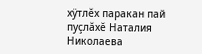хÿтлĕх паракан пай пуçлăхĕ Наталия Николаева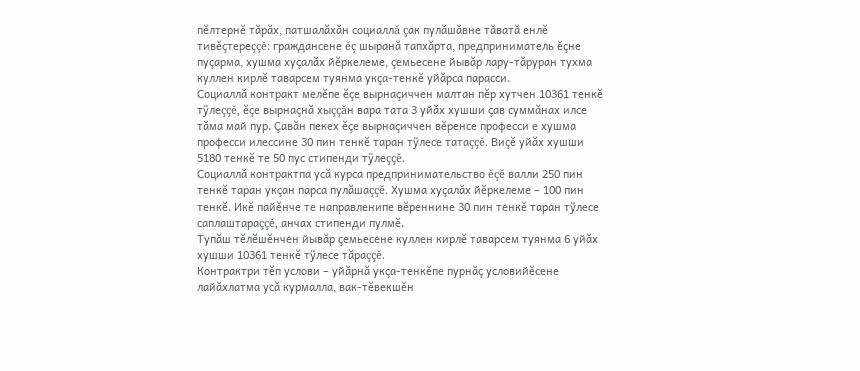пĕлтернĕ тăрăх, патшалăхăн социаллă çак пулăшăвне тăватă енлĕ тивĕçтереççĕ: граждансене ĕç шыранă тапхăрта, предприниматель ĕçне пуçарма, хушма хуçалăх йĕркелеме, çемьесене йывăр лару-тăруран тухма куллен кирлĕ таварсем туянма укçа-тенкĕ уйăрса парасси.
Социаллă контракт мелĕпе ĕçе вырнаçиччен малтан пĕр хутчен 10361 тенкĕ тÿлеççĕ, ĕçе вырнаçнă хыççăн вара тата 3 уйăх хушши çав суммăнах илсе тăма май пур. Çавăн пекех ĕçе вырнаçиччен вĕренсе професси е хушма професси илессине 30 пин тенкĕ таран тÿлесе татаççĕ. Виçĕ уйăх хушши 5180 тенкĕ те 50 пус стипенди тÿлеççĕ.
Социаллă контрактпа усă курса предпринимательство ĕçĕ валли 250 пин тенкĕ таран укçан парса пулăшаççĕ. Хушма хуçалăх йĕркелеме – 100 пин тенкĕ. Икĕ пайĕнче те направленипе вĕреннине 30 пин тенкĕ таран тÿлесе саплаштараççĕ, анчах стипенди пулмĕ.
Тупăш тĕлĕшĕнчен йывăр çемьесене куллен кирлĕ таварсем туянма 6 уйăх хушши 10361 тенкĕ тÿлесе тăраççĕ.
Контрактри тĕп услови – уйăрнă укçа-тенкĕпе пурнăç условийĕсене лайăхлатма усă курмалла, вак-тĕвекшĕн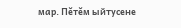мар. Пĕтĕм ыйтусене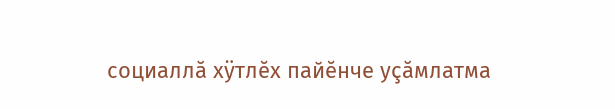социаллă хÿтлĕх пайĕнче уçăмлатма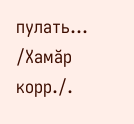пулать…
/Хамăр корр./.